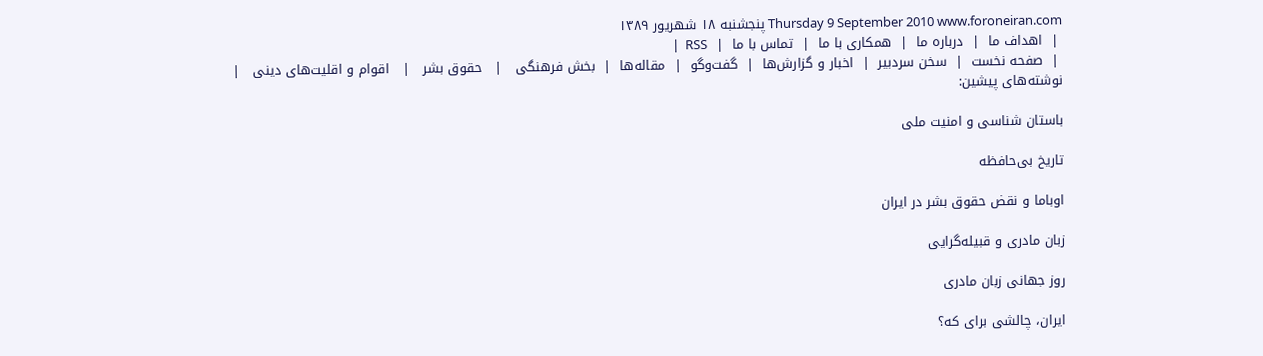Thursday 9 September 2010 www.foroneiran.com پنجشنبه ۱۸ شهريور ۱۳۸۹
 |  اهداف ما  |  درباره ما  |  همکاری با ما  |  تماس با ما  |  RSS  |
 |  صفحه نخست  |  سخن سردبیر  |  اخبار و گزارش‌ها  |  گفت‌وگو  |  مقاله‌ها  |  بخش فرهنگی   |   حقوق بشر   |   اقوام و اقلیت‌های دینی   |
نوشته‌های پیشین:

باستان شناسی و امنیت ملی

تاریخ بی‌حافظه

اوباما و نقض حقوق بشر در ایران

زبان مادری و قبیله‌گرایی

روز جهانی زبان مادری

ایران، چالشی برای که؟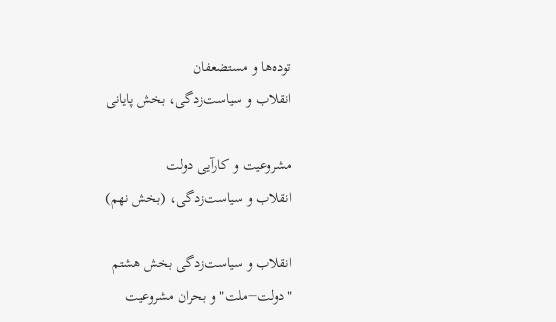توده‌ها و مستضعفان
انقلاب و سیاست‌زدگی، بخش پایانی

مشروعیت و کارآیی دولت
انقلاب و سیاست‌زدگی، (بخش نهم)

انقلاب و سیاست‌زدگی بخش هشتم
"دولت−ملت" و بحران مشروعیت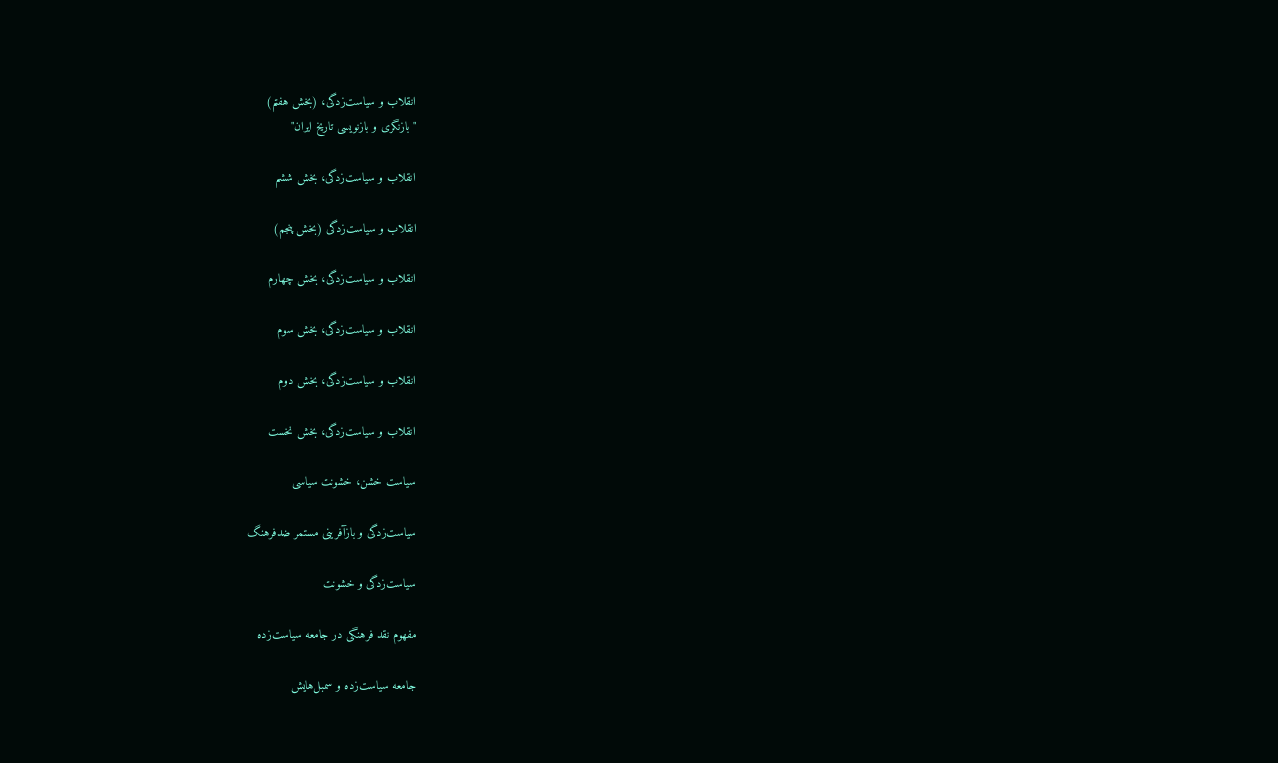انقلاب و سیاست‌زدگی، (بخش هفتم)
"بازنگری و بازنویسی تاریخ ایران"

انقلاب و سیاست‌زدگی، بخش ششم

انقلاب و سیاست‌زدگی (بخش پنجم)

انقلاب و سیاست‌زدگی، بخش چهارم

انقلاب و سیاست‌زدگی، بخش سوم

انقلاب و سیاست‌زدگی، بخش دوم

انقلاب و سیاست‌زدگی، بخش نخست

سیاست خشن، خشونت سیاسی

سیاست‌زدگی و بازآفرینی مستمر ضدفرهنگ

سیاست‌زدگی و خشونت

مفهوم نقد فرهنگی در جامعه سیاست‌زده

جامعه سیاست‌زده و سمبل‌هایش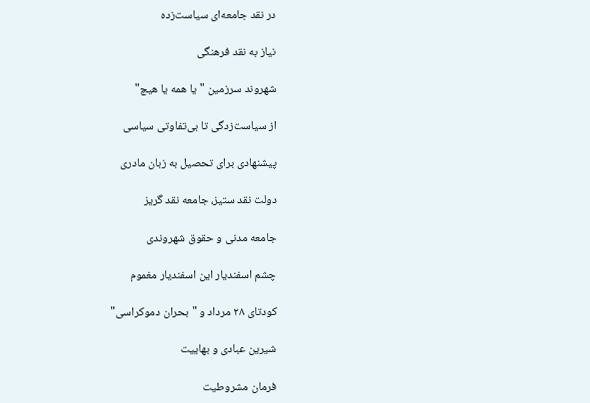در نقد جامعه‌ای سیاست‌زده

نیاز به نقد فرهنگی

شهروند سرزمین "یا همه یا هیچ"

از سیاست‌زدگی تا بی‌تفاوتی سیاسی

پیشنهادی برای تحصیل به زبان مادری

دولت نقد ستیز، جامعه نقد گریز

جامعه مدنی و حقوق شهروندی

چشم اسفندیار این اسفندیار مغموم

کودتای ۲۸ مرداد و "بحران دموکراسی"

شیرین عبادی و بهاییت

فرمان مشروطیت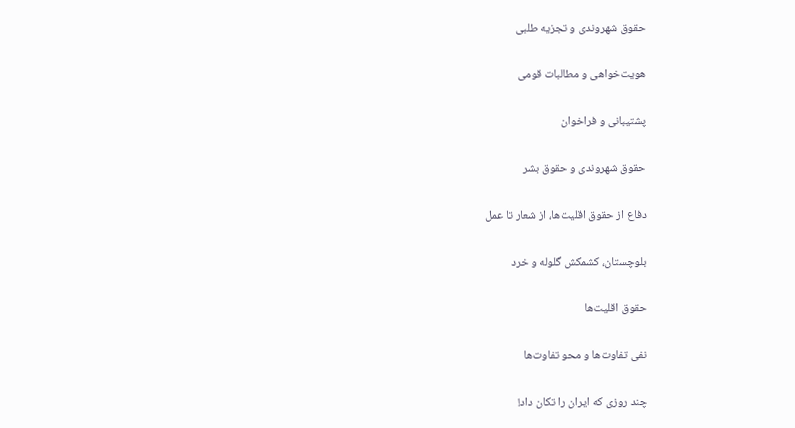حقوق شهروندی و تجزیه طلبی

هویت‌‌خواهی و مطالبات قومی

پشتیبانی و فراخوان

حقوق شهروندی و حقوق بشر

دفاع از حقوق اقلیت‌ها، از شعار تا عمل

بلوچستان، کشمکش گلوله و خرد

حقوق اقلیت‌ها

نفی تفاوت‌ها و محو تفاوت‌ها

چند روزی که ایران را تکان داد!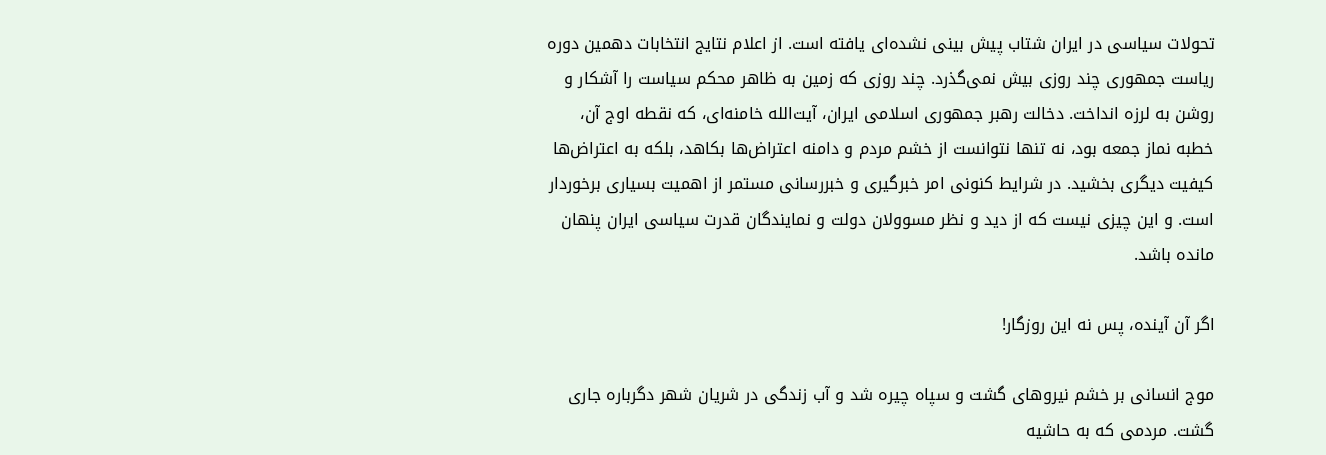تحولات سیاسی در ایران شتاب پیش بینی نشده‌ای یافته است. از اعلام نتایج انتخابات دهمین دوره ریاست جمهوری چند روزی بیش نمی‌گذرد. چند روزی که زمین به ظاهر محکم سیاست را آشکار و روشن به لرزه انداخت. دخالت‌ رهبر جمهوری اسلامی ایران، آیت‌الله خامنه‌ای، که نقطه اوج آن، خطبه نماز جمعه بود، نه تنها نتوانست از خشم مردم و دامنه اعتراض‌ها بکاهد، بلکه به اعتراض‌ها کیفیت دیگری بخشید. در شرایط کنونی امر خبرگیری و خبررسانی مستمر از اهمیت بسیاری برخوردار است. و این چیزی نیست که از دید و نظر مسوولان دولت و نمایندگان قدرت سیاسی ایران پنهان مانده باشد.

اگر آن آینده، پس نه این روزگار!

موج انسانی بر خشم نیروهای گشت و سپاه چیره شد و آب زندگی در شریان شهر دگرباره جاری گشت. مردمی که به حاشیه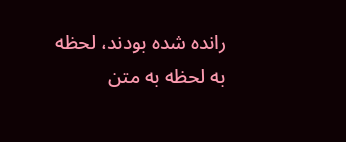رانده شده بودند، لحظه به لحظه به متن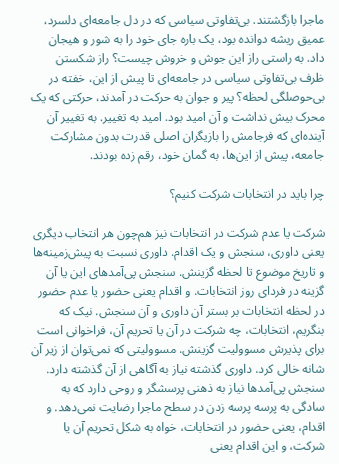ماجرا بازگشتند. بی‌تفاوتی سیاسی که در دل جامعه‌ای دلسرد، عمیق ریشه دوانده بود، یک باره جای خود را به شور و هیجان داد. به راستی راز این جوش و خروش چیست؟ راز شکستن ظرف بی‌تفاوتی سیاسی در جامعه‌ای تا پیش از این، خفته در بی‌حوصلگی لحظه؟ پیر و جوان به حرکت در آمدند، حرکتی که یک محرک بیش نداشت و آن امید بود. امید به تغییر. به تغییر آن آینده‌ای که فرجامش را بازیگران اصلی قدرت بدون مشارکت جامعه، پیش از این‌ها، به گمان خود، رقم زده بودند.

چرا باید در انتخابات شرکت کنیم؟

شرکت یا عدم شرکت در انتخابات نیز هم‌چون هر انتخاب دیگری یعنی داوری، سنجش و یک اقدام. داوری نسبت به پیش‌زمینه‌ها و تاریخ موضوع تا لحظه گزینش. سنجش پی‌آمدهای این یا آن گزینه در فردای روز انتخابات. و اقدام یعنی حضور یا عدم حضور در لحظه انتخابات بر بستر آن داوری و آن سنجش. نیک که بنگریم، انتخابات، چه شرکت در آن یا تحریم آن، فراخوانی است برای پذیرش مسوولیت گزینش. مسوولیتی که نمی‌توان از زیر آن شانه خالی کرد. داوری گذشته نیاز به آگاهی از آن گذشته دارد. سنجش پی‌آمدها نیاز به ذهنی پرسشگر و روحی دارد که به سادگی به پرسه پرسه زدن در سطح ماجرا رضایت نمی‌دهد. و اقدام، یعنی حضور در انتخابات، خواه به شکل تحریم آن یا شرکت، و این اقدام یعنی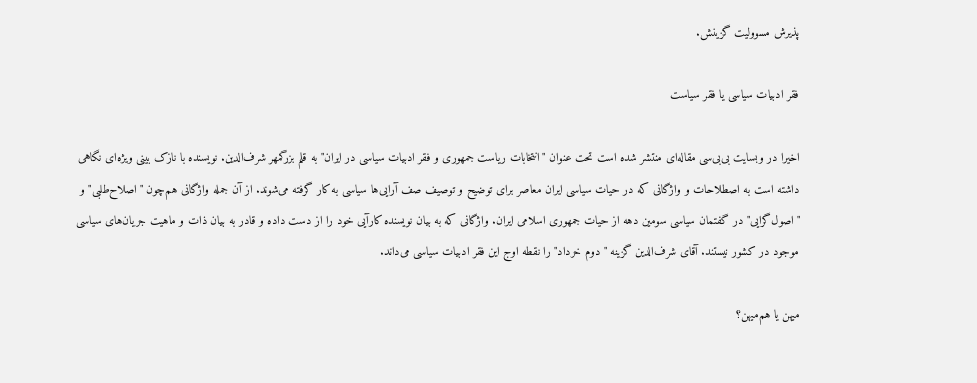پذیرش مسوولیت گزینش.

فقر ادبیات سیاسی یا فقر سیاست

اخیرا در وبسایت بی‌بی‌سی‌ مقاله‌ای منتشر شده است تحت عنوان "انتخابات ریاست جمهوری و فقر ادبیات سیاسی در ایران" به قلم بزرگمهر شرف‌الدین. نویسنده با نازک بینی ویژه‌ای نگاهی داشته است به اصطلاحات و واژگانی که در حیات سیاسی ایران معاصر برای توضیح و توصیف صف آرایی‌ها سیاسی به کار گرفته می‌شوند. از آن جمله واژگانی هم‌چون "اصلاح‌طلبی" و "اصول‌گرایی" در گفتمان سیاسی سومین دهه از حیات جمهوری اسلامی ایران. واژگانی که به بیان نویسنده کارآیی خود را از دست داده و قادر به بیان ذات و ماهیت جریان‌های سیاسی موجود در کشور نیستند. آقای شرف‌الدین گزینه "دوم خرداد" را نقطه اوج این فقر ادبیات سیاسی می‌داند.

میهن یا هم‌میهن؟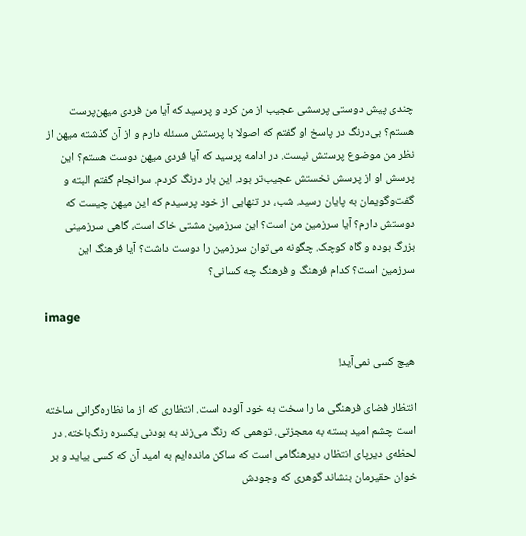چندی پیش دوستی پرسشی عجیب از من کرد و پرسید که آیا من فردی میهن‌پرست هستم؟ بی‌درنگ در پاسخ او گفتم که اصولا با پرستش مسئله دارم و از آن گذشته میهن از نظر من موضوع پرستش نیست. در ادامه پرسید که آیا فردی میهن دوست هستم؟ این پرسش او از پرسش نخستش عجیب‌تر بود. این بار درنگ کردم. سرانجام گفتم البته و گفت‌وگویمان به پایان رسید. شب، در تنهایی از خود پرسیدم که این میهن چیست که دوستش دارم؟ آیا سرزمین من است؟ این سرزمین مشتی خاک است، گاهی سرزمینی بزرگ بوده و گاه کوچک. چگونه می‌توان سرزمین را دوست داشت؟ آیا فرهنگ این سرزمین است؟ کدام فرهنگ و فرهنگ چه کسانی؟

image

هیچ کسی نمی‌آید!

انتظار فضای فرهنگی ما را سخت به خود آلوده است. انتظاری که از ما نظاره‌گرانی ساخته است چشم امید بسته به معجزتی. توهمی که رنگ می‌زند به بودنی یکسره رنگ‌باخته. در لحظه‌ی دیرپای انتظار، دیرهنگامی است که ساکن مانده‌ایم به امید آن که کسی بیاید و بر خوان حقیرمان بنشاند گوهری که وجودش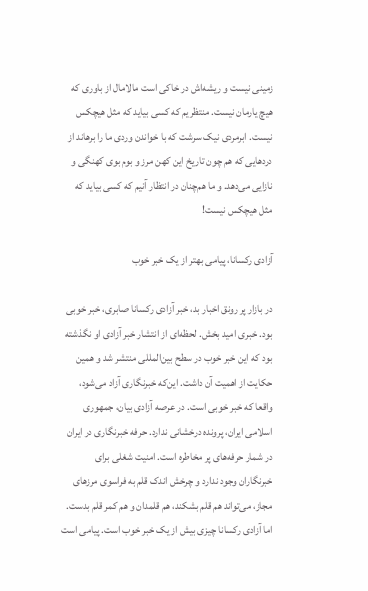زمینی نیست و ریشه‌اش در خاکی است مالامال از باوری که هیچ یارمان نیست. منتظریم که کسی بیاید که مثل هیچکس نیست. ابرمردی نیک‌ سرشت که با خواندن وردی ما را برهاند از دردهایی که هم‌ چون تاریخ این کهن مرز و بوم بوی کهنگی و نازایی می‌دهد. و ما هم‌چنان در انتظار آنیم که کسی بیاید که مثل هیچکس نیست!

آزادی رکسانا، پیامی بهتر از یک خبر خوب

در بازار پر رونق اخبار بد، خبر آزادی رکسانا صابری، خبر خوبی بود. خبری امید بخش. لحظه‌ای از انتشار خبر آزادی او نگذشته بود که این خبر خوب در سطح بین‌المللی منتشر شد و همین حکایت از اهمیت آن داشت. این‌که خبرنگاری آزاد می‌شود، واقعا که خبر خوبی است. در عرصه آزادی بیان، جمهوری اسلامی ایران، پرونده درخشانی ندارد. حرفه خبرنگاری در ایران در شمار حرفه‌های پر مخاطره است. امنیت شغلی برای خبرنگاران وجود ندارد و چرخش اندک قلم به فراسوی مرزهای مجاز، می‌تواند هم قلم بشکند، هم قلمدان و هم کمر قلم بدست. اما آزادی رکسانا چیزی بیش از یک خبر خوب است. پیامی است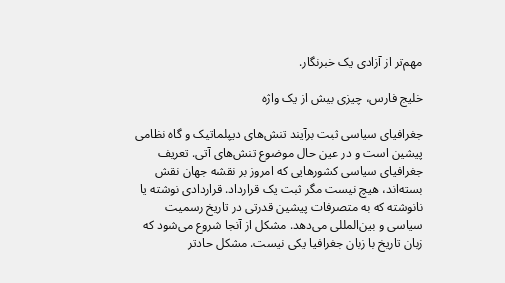مهم‌تر از آزادی یک خبرنگار.

خلیج فارس، چیزی بیش از یک واژه

جغرافیای سیاسی ثبت برآیند تنش‌های دیپلماتیک و گاه نظامی پیشین است و در عین حال موضوع تنش‌های آتی. تعریف جغرافیای سیاسی کشورهایی که امروز بر نقشه جهان نقش بسته‌اند، هیچ نیست مگر ثبت یک قرارداد. قراردادی نوشته یا نانوشته که به متصرفات پیشین قدرتی در تاریخ رسمیت سیاسی و بین‌المللی می‌دهد. مشکل از آنجا شروع می‌شود که زبان تاریخ با زبان جغرافیا یکی نیست. مشکل حادتر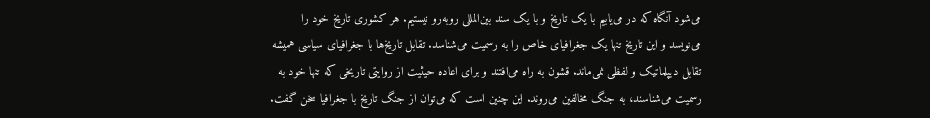می‌شود آنگاه که در می‌یابیم با یک تاریخ و با یک سند بین‌المللی روبه‌رو نیستیم. هر کشوری تاریخ خود را می‌نویسد و این تاریخ تنها یک جغرافیای خاص را به رسمیت می‌شناسد. تقابل تاریخ‌ها با جغرافیای سیاسی همیشه تقابل دیپلماتیک و لفظی نمی‌ماند. قشون به راه می‌افتند و برای اعاده حیثیت از روایتی تاریخی که تنها خود به رسمیت می‌شناسند، به جنگ مخالفین می‌روند. این چنین است که می‌توان از جنگ تاریخ با جغرافیا سخن گفت.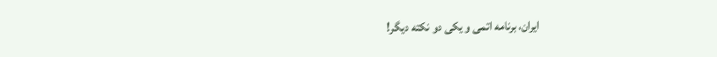ایران، برنامه اتمی و یکی دو نکته دیگر!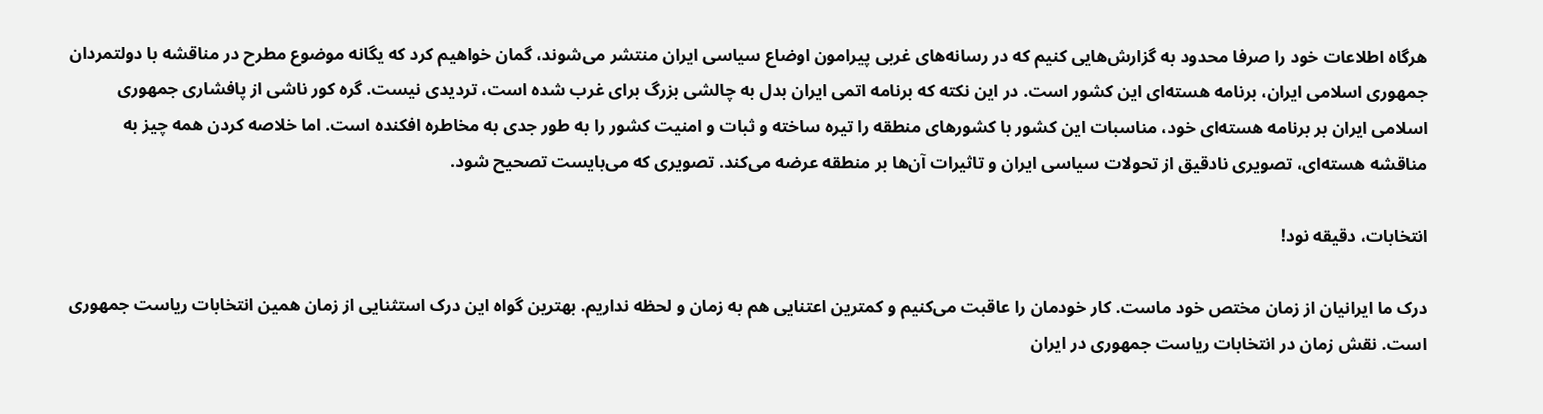هرگاه اطلاعات خود را صرفا محدود به گزارش‌هایی کنیم که در رسانه‌های غربی پیرامون اوضاع سیاسی ایران منتشر می‌شوند، گمان خواهیم کرد که یگانه موضوع مطرح در مناقشه با دولتمردان جمهوری اسلامی ایران، برنامه هسته‌ای این کشور است. در این نکته که برنامه‌ اتمی ایران بدل به چالشی بزرگ برای غرب شده است، تردیدی نیست. گره کور ناشی از پافشاری جمهوری اسلامی ایران بر برنامه هسته‌ای خود، مناسبات این کشور با کشورهای منطقه را تیره ساخته و ثبات و امنیت کشور را به طور جدی به مخاطره افکنده است. اما خلاصه کردن همه چیز به مناقشه هسته‌ای، تصویری نادقیق از تحولات سیاسی ایران و تاثیرات آن‌ها بر منطقه عرضه می‌کند. تصویری که می‌بایست تصحیح شود.

انتخابات، دقیقه نود!

درک ما ایرانیان از زمان مختص خود ماست. کار خودمان را عاقبت می‌کنیم و کمترین اعتنایی هم به زمان و لحظه نداریم. بهترین گواه این درک استثنایی از زمان همین انتخابات ریاست جمهوری است. نقش زمان در انتخابات ریاست جمهوری در ایران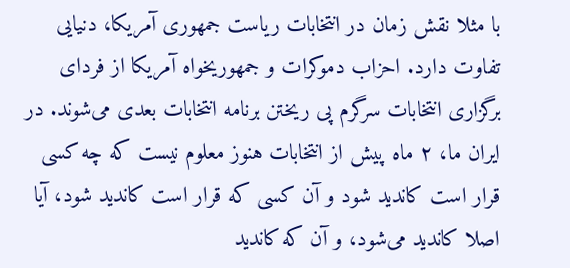با مثلا نقش زمان در انتخابات ریاست جمهوری آمریکا، دنیایی تفاوت دارد. احزاب دموکرات و جمهوریخواه آمریکا از فردای برگزاری انتخابات سرگرم پی ریختن برنامه انتخابات بعدی می‌شوند. در ایران ما، ۲ ماه پیش از انتخابات هنوز معلوم نیست که چه کسی قرار است کاندید شود و آن کسی که قرار است کاندید شود، آیا اصلا کاندید می‌شود، و آن که کاندید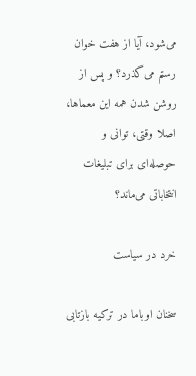می‌شود، آیا از هفت خوان رستم می‌گذرد؟ و پس از روشن شدن همه این معماها، اصلا وقتی، توانی و حوصله‌ای برای تبلیغات انتخاباتی می‌ماند؟

خرد در سیاست

سخنان اوباما در ترکیه بازتابی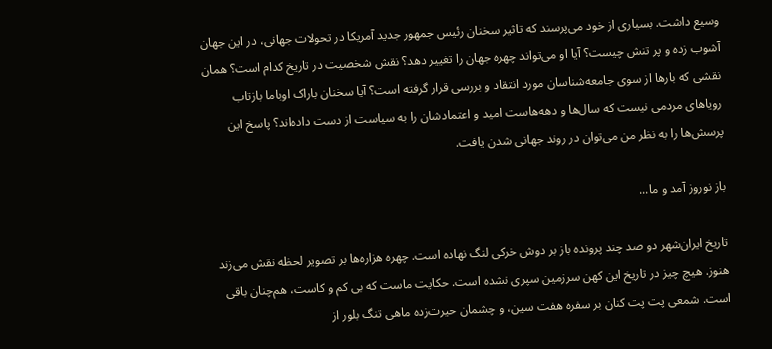وسیع داشت. بسیاری از خود می‌پرسند که تاثیر سخنان رئیس جمهور جدید آمریکا در تحولات جهانی، در این جهان آشوب زده و پر تنش چیست؟ آیا او می‌تواند چهره جهان را تغییر دهد؟ نقش شخصیت در تاریخ کدام است؟ همان نقشی که بارها از سوی جامعه‌شناسان مورد انتقاد و بررسی قرار گرفته است؟ آیا سخنان باراک اوباما بازتاب رویاهای مردمی نیست که سال‌ها و دهه‌هاست امید و اعتمادشان را به سیاست از دست داده‌اند؟ پاسخ این پرسش‌ها را به نظر من می‌توان در روند جهانی شدن یافت.

باز نوروز آمد و ما...

تاريخ ايران‌شهر دو صد چند پرونده باز بر دوش خرکی لنگ نهاده است. چهره هزاره‌ها بر تصوير لحظه نقش می‌زند هنوز. هيچ چيز در تاريخ اين کهن سرزمين سپری نشده است. حکايت ماست که بی ‌کم و کاست، هم‌چنان باقی است. شمعی پت پت کنان بر سفره هفت ‌سين، و چشمان حيرت‌زده ماهی تنگ بلور از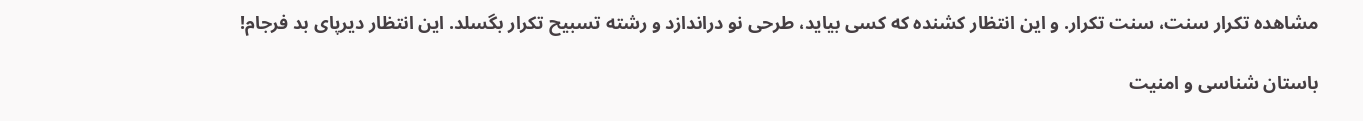مشاهده تکرار سنت، سنت تکرار. و اين انتظار کشنده که کسی بيايد، طرحی نو دراندازد و رشته تسبيح تکرار بگسلد. اين انتظار ديرپای بد فرجام!

باستان شناسی و امنیت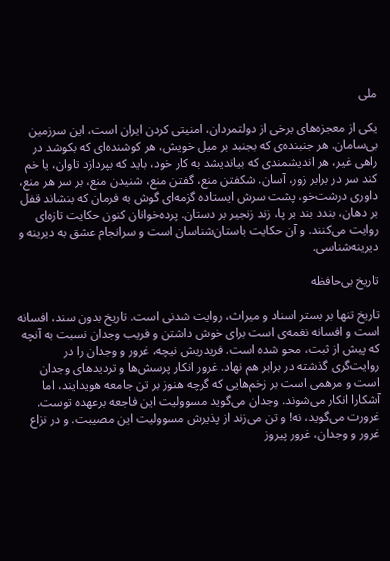ملی

یکی از معجزه‌های برخی از دولتمردان، امنیتی کردن ایران است، این سرزمین بی‌سامان. هر جنبنده‌ی که بجنبد بر میل خویش، هر کوشند‌ه‌ای که بکوشد در راهی غیر، هر اندیشمندی که بیاندیشد به کار خود، باید که بپردازد تاوان، یا خم کند سر در برابر زور، آسان. شکفتن منع، گفتن منع، شنیدن منع، بر سر هر منع، داوری درشت‌خو، پشت سرش ایستاده گزمه‌ای گوش به فرمان که بنشاند قفل بر دهان، بندد بند بر پا، زند زنجیر بر دستان. پرده‌خوانان کنون حکایت تازه‌ای روایت می‌کنند. و آن حکایت باستان‌شناسان است و سرانجام عشق به دیرینه و دیرینه‌شناسی.

تاریخ بی‌حافظه

تاریخ تنها بر بستر اسناد و میراث، روایت شدنی است. تاریخ بدون سند، افسانه است و افسانه نغمه‌ی است برای خوش داشتن و فریب وجدان نسبت به آنچه که پیش از ثبت، محو شده است. فریدریش نیچه، غرور و وجدان را در روایت‌گری گذشته در برابر هم نهاد. غرور انکار پرسش‌ها و تردیدهای وجدان است و مرهمی است بر زخم‌هایی که گرچه هنوز بر تن جامعه هویدایند، اما آشکارا انکار می‌شوند. وجدان می‌گوید مسوولیت این فاجعه برعهده توست. غرورت می‌گوید، نه! و تن می‌زند از پذیرش مسوولیت این مصیبت. و در نزاع غرور و وجدان، غرور پیروز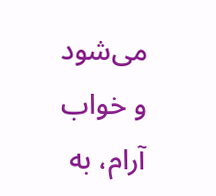می‌شود و خواب آرام، به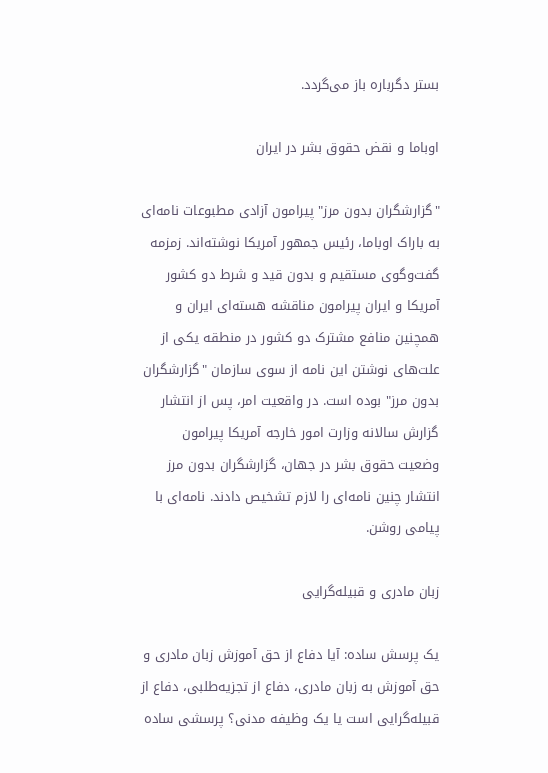بستر دگرباره باز می‌گردد.

اوباما و نقض حقوق بشر در ایران

"گزارشگران بدون مرز" پیرامون آزادی مطبوعات نامه‌ای به باراک اوباما، رئیس جمهور آمریکا نوشته‌اند. زمزمه گفت‌وگوی مستقیم و بدون قید و شرط دو کشور آمریکا و ایران پیرامون مناقشه هسته‌ای ایران و همچنین منافع مشترک دو کشور در منطقه یکی از علت‌های نوشتن این نامه از سوی سازمان "گزارشگران بدون مرز" بوده است. در واقعیت امر، پس از انتشار گزارش سالانه وزارت امور خارجه آمریکا پیرامون وضعیت حقوق بشر در جهان، گزارشگران بدون مرز انتشار چنین نامه‌ای را لازم تشخیص دادند. نامه‌ای با پیامی روشن.

زبان مادری و قبیله‌گرایی

یک پرسش ساده: آیا دفاع از حق آموزش زبان مادری و حق آموزش به زبان مادری، دفاع از تجزیه‌طلبی، دفاع از قبیله‌گرایی است یا یک وظیفه مدنی؟ پرسشی ساده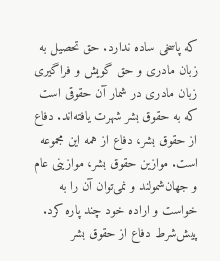که پاسخی ساده ندارد. حق تحصیل به زبان مادری و حق گویش و فراگیری زبان مادری در شمار آن حقوقی است که به حقوق بشر شهرت یافته‌اند. دفاع از حقوق بشر، دفاع از همه این مجموعه است. موازین حقوق بشر، موازینی عام و جهان‌شمولند و نمی‌توان آن را به خواست و اراده خود چند پاره کرد. پیش‌شرط دفاع از حقوق بشر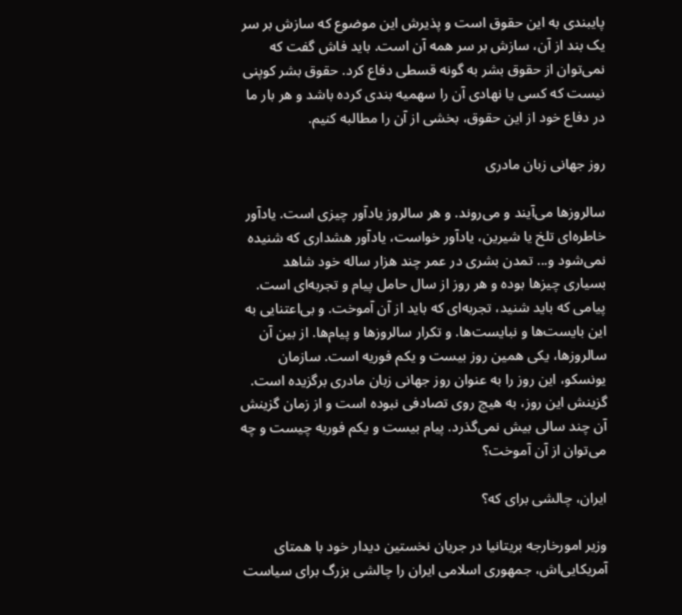پایبندی به این حقوق است و پذیرش این موضوع که سازش بر سر یک بند از آن، سازش بر سر همه آن است. باید فاش گفت که نمی‌توان از حقوق بشر به گونه قسطی دفاع کرد. حقوق بشر کوپنی نیست که کسی یا نهادی آن را سهمیه بندی کرده باشد و هر بار ما در دفاع خود از این حقوق، بخشی از آن را مطالبه کنیم.

روز جهانی زبان مادری

سالروزها می‌آیند و می‌روند. و هر سالروز یادآور چیزی است. یادآور خاطره‌ای تلخ یا شیرین، یادآور خواست، یادآور هشداری که شنیده نمی‌شود و... تمدن بشری در عمر چند هزار ساله خود شاهد بسیاری چیزها بوده و هر روز از سال حامل پیام و تجربه‌ای است. پیامی که باید شنید، تجربه‌ای که باید از آن آموخت. و بی‌اعتنایی به این بایست‌ها و نبایست‌ها. و تکرار سالروزها و پیام‌ها. از بین آن سالروزها، یکی همین روز بیست و یکم فوریه است. سازمان یونسکو، این روز را به عنوان روز جهانی زبان مادری برگزیده است. گزینش این روز، به هیچ روی تصادفی نبوده است و از زمان گزینش آن چند سالی بیش نمی‌گذرد. پیام بیست و یکم فوریه چیست و چه می‌توان از آن آموخت؟

ایران، چالشی برای که؟

وزیر امورخارجه بریتانیا در جریان نخستین دیدار خود با همتای آمریکایی‌اش، جمهوری اسلامی ایران را چالشی بزرگ برای سیاست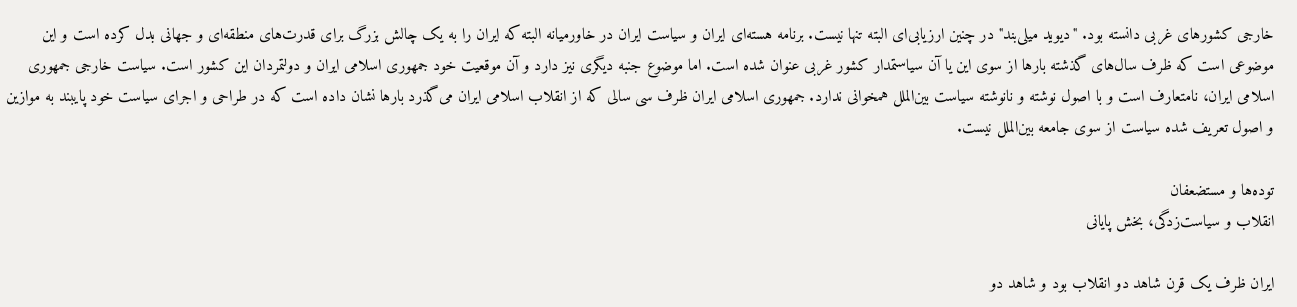خارجی کشورهای غربی دانسته بود. "دیوید میلی‌بند" در چنین ارزیابی‌ای البته تنها نیست. برنامه هسته‌ای ایران و سیاست ایران در خاورمیانه البته که ایران را به یک چالش بزرگ برای قدرت‌های منطقه‌ای و جهانی بدل کرده است و این موضوعی است که ظرف سال‌های گذشته بارها از سوی این یا آن سیاستمدار کشور غربی عنوان شده است. اما موضوع جنبه دیگری نیز دارد و آن موقعیت خود جمهوری اسلامی ایران و دولتمردان این کشور است. سیاست خارجی جمهوری اسلامی ایران، نامتعارف است و با اصول نوشته و نانوشته سیاست‌ بین‌الملل همخوانی ندارد. جمهوری اسلامی ایران ظرف سی‌ سالی که از انقلاب اسلامی ایران می‌گذرد بارها نشان داده است که در طراحی و اجرای سیاست خود پایبند به موازین و اصول تعریف شده سیاست از سوی جامعه بین‌الملل نیست.

توده‌ها و مستضعفان
انقلاب و سیاست‌زدگی، بخش پایانی

ایران ظرف یک قرن شاهد دو انقلاب بود و شاهد دو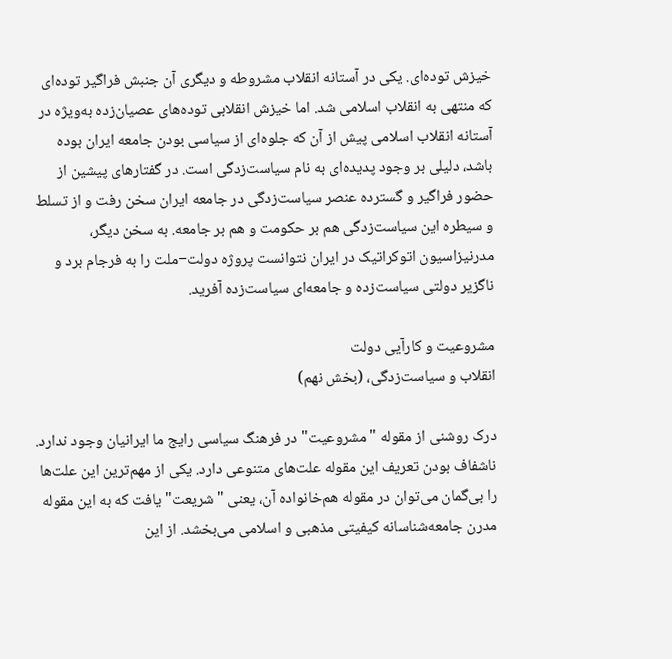خیزش توده‌ای. یکی در آستانه انقلاب مشروطه و دیگری آن جنبش فراگیر توده‌ای که منتهی به انقلاب اسلامی شد. اما خیزش انقلابی توده‌های عصیان‌زده به‌ویژه در آستانه انقلاب اسلامی پیش از آن که جلوه‌ای از سیاسی بودن جامعه ایران بوده باشد، دلیلی بر وجود پدیده‌ای به نام سیاست‌زدگی است. در گفتارهای پیشین از حضور فراگیر و گسترده عنصر سیاست‌زدگی در جامعه ایران سخن رفت و از تسلط و سیطره این سیاست‌زدگی هم بر حکومت و هم بر جامعه. به سخن دیگر، مدرنیزاسیون اتوکراتیک در ایران نتوانست پروژه دولت−ملت را به فرجام برد و ناگزیر دولتی سیاست‌زده و جامعه‌ای سیاست‌زده آفرید.

مشروعیت و کارآیی دولت
انقلاب و سیاست‌زدگی، (بخش نهم)

درک روشنی از مقوله "مشروعیت" در فرهنگ سیاسی رایج ما ایرانیان وجود ندارد. ناشفاف بودن تعریف این مقوله علت‌های متنوعی دارد. یکی از مهم‌ترین این علت‌ها را بی‌گمان می‌توان در مقوله هم‌خانواده آن، یعنی "شریعت" یافت که به این مقوله مدرن جامعه‌شناسانه کیفیتی مذهبی و اسلامی می‌بخشد. از این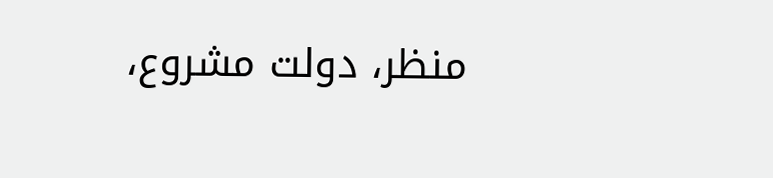منظر، دولت مشروع،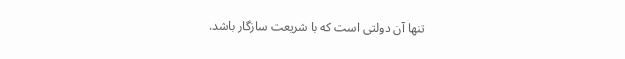تنها آن دولتی است که با شریعت سازگار باشد.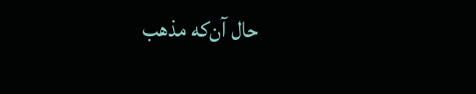حال آن‌که مذهب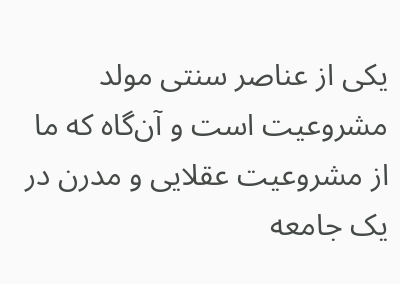یکی از عناصر سنتی مولد مشروعیت است و آن‌گاه که ما از مشروعیت عقلایی و مدرن در یک جامعه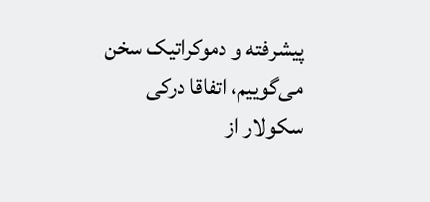پیشرفته و دموکراتیک سخن می‌گوییم، اتفاقا درکی سکولار از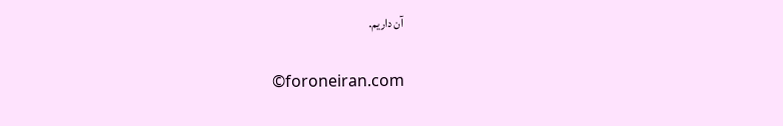آن داریم.

©foroneiran.com